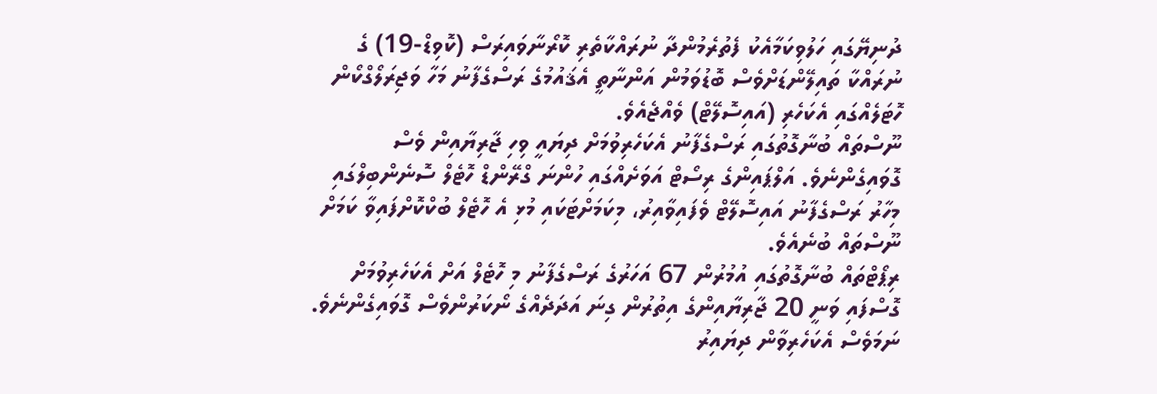ދުނިޔޭގައި ހަލުވިކަމާއެކު ފެތުރެމުންދާ ނުރައްކާތެރި ކޮރޯނާވައިރަސް (ކޮވިޑް-19) ގެ ނުރައްކާ ތައިލޭންޑަށްވެސް ބޮޑުވަމުން އަންނާތީ އެޤައުމުގެ ރަސްގެފާނު މަހާ ވަޖިރަލޯގްކޯން ހޮޓަލެއްގައި އެކަހެރި (އައިސޮލޭޓް) ވެއްޖެއެވެ.
ނޫސްތައް ބުނާގޮތުގައި ރަސްގެފާނު އެކަހެރިވުމަށް ދިޔައީ ވިހި ޖާރިޔާއިން ވެސް ގޮވައިގެންނެވެ. އަލްޕައިންގެ ރިސޯޓް އަވަށެއްގައި ހުންނަ ގްރޭންޑް ހޮޓެލް ސޮނެންބިލްގައި މިހާރު ރަސްގެފާނު އައިސޮލޭޓް ވެފައިވާއިރު، މިކަމަށްޓަކައި މުޅި އެ ހޮޓެލް ބުކްކޮށްފައިވާ ކަމަށް ނޫސްތައް ބުނެއެވެ.
ރިޕޯޓްތައް ބުނާގޮތުގައި އުމުރުން 67 އަހަރުގެ ރަސްގެފާނު މި ހޮޓެލް އަށް އެކަހެރިވުމަށް ގޮސްފައި ވަނީ 20 ޖާރިޔާއިންގެ އިތުރުން ގިނަ އަދަދެއްގެ ނޯކަރުންވެސް ގޮވައިގެންނެވެ. ނަމަވެސް އެކަހެރިވާން ދިޔައިރު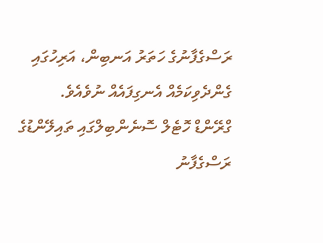ރަސްގެފާނުގެ ހަތަރު އަނބިން، އަރިހުގައި ގެންދެވިކަމެއް އެނގިފައެއް ނުވެއެވެ.
ގްރޭންޑް ހޮޓެލް ސޮނެންބިލްގައި ތައިލޭންޑުގެ ރަސްގެފާނު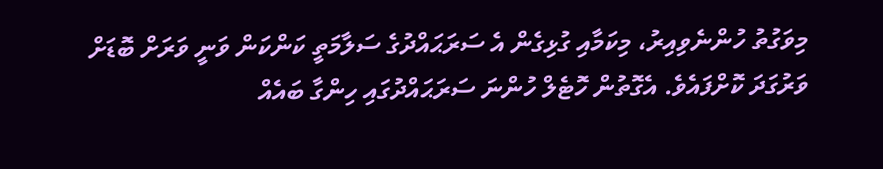މިވަގުތު ހުންނެވިއިރު، މިކަމާއި ގުޅިގެން އެ ސަރަޙައްދުގެ ސަލާމަތީ ކަންކަން ވަނީ ވަރަށް ބޮޑަށް ވަރުގަދަ ކޮށްފައެވެ. އެގޮތުން ހޮޓެލް ހުންނަ ސަރަޙައްދުގައި ހިންގާ ބައެއް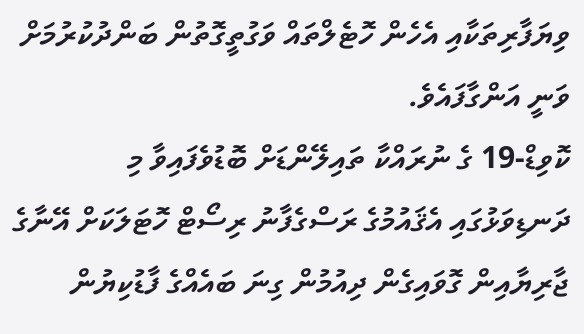ވިޔަފާރިތަކާއި އެހެން ހޮޓެލްތައް ވަގުތީގޮތުން ބަންދުކުރުމަށް ވަނީ އަންގާފައެވެ.
ކޮވިޑް-19 ގެ ނުރައްކާ ތައިލޭންޑަށް ބޮޑުވެފައިވާ މި ދަނޑިވަޅުގައި އެޤައުމުގެ ރަސްގެފާނު ރިސޯޓް ހޮޓަލަކަށް އޭނާގެ ޖާރިޔާއިން ގޮވައިގެން ދިއުމުން ގިނަ ބައެއްގެ ފާޑުކިޔުން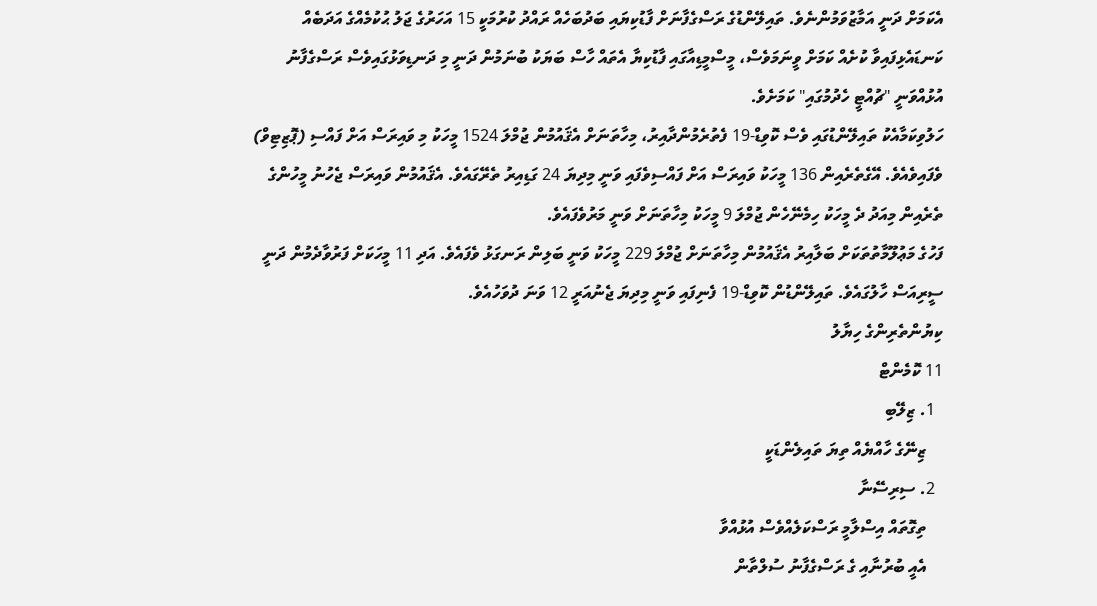އެކަމަށް ދަނީ އަމާޒުވަމުންނެވެ. ތައިލޭންޑުގެ ރަސްގެފާނަށް ފާޑުކިޔައި ބަދުބަހެއް ރައްދު ކުރުމަކީ 15 އަހަރުގެ ޖަލު ޙުކުމެއްގެ އަދަބެއް ކަނޑައެޅިފައިވާ ކުށެއް ކަމަށް ވީނަމަވެސް، މީސްމީޑިއާގައި ފާޑުކިޔާ އެތައް ހާސް ބަޔަކު ބުނަމުން ދަނީ މި ދަނޑިވަޅުގައިވެސް ރަސްގެފާނު އުޅުއްވަނީ "ޗުއްޓީ ހެދުމުގައި" ކަމަށެވެ.
ހަލުވިކަމާއެކު ތައިލޭންޑުގައި ވެސް ކޮވިޑް-19 ފެތުރެމުންދާއިރު، މިހާތަނަށް އެޤައުމުން ޖުމްލަ 1524 މީހަކު މި ވައިރަސް އަށް ފައްސި (ޕޮޒިޓިވް) ވެފައިވެއެވެ. އޭގެތެރެއިން 136 މީހަކު ވައިރަސް އަށް ފައްސިވެފައި ވަނީ މިދިޔަ 24 ގަޑިއިރު ތެރޭގައެވެ. އެޤައުމުން ވައިރަސް ޖެހުނު މީހުންގެ ތެރެއިން މިއަދު ދެ މީހަކު ހިމެނޭހެން ޖުމްލަ 9 މީހަކު މިހާތަނަށް ވަނީ މަރުވެފައެވެ.
ފަހުގެ މަޢުލޫމާތުތަކަށް ބަލާއިރު އެޤައުމުން މިހާތަނަށް ޖުމްލަ 229 މީހަކު ވަނީ ބަލިން ރަނގަޅު ވެފައެވެ. އަދި 11 މީހަކަށް ފަރުވާދެމުން ދަނީ ސީރިއަސް ހާލުގައެވެ. ތައިލޭންޑުން ކޮވިޑް-19 ފެނިފައި ވަނީ މިދިޔަ ޖެނުއަރީ 12 ވަނަ ދުވަހުއެވެ.
ކިޔުންތެރިންގެ ހިޔާލު
11 ކޮމެންޓް
  1. ޒިލޭބި
    ޒިނޭގެ ހާއްޔެއް ތިޔަ ތައިލެންޑަކީ
  2. ސިރިސޭނާ
    ތިގޮތައް އިސްލާމީ ރަސްކަލެއްވެސް އުޅުއްވާ
    އެއީ ބުރުނާއި ގެ ރަސްގެފާނު ސުލްތާން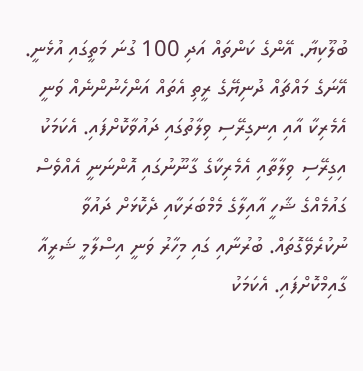ބުލޫކިޔާ. އޭންގެ ކަންތައް އަދި 100 ގުނަ މަތީގައި އުޅެނީ. އޭނަގެ މައްޗައް ދުނިޔޭގެ ރީތި އެތައް އަންހެނުންނެއް ވަނީ އެމެރިކާ އާއި އިނގިރޭސި ވިލާތުގައި ދައުވާކޮށްފައި. އެކަމަކު އިގިރޭސި ވިލާތާއި އެމެރިކާގެ ގާނޫނުގައި އޮންނަނީ އެއްވެސް ގައުމެއްގެ ޝާހީ އާއިލާގެ މެމްބަރަކާއި ދެކޮޅަށް ދައުވާ ނުކުރެވޭގޮތައް. ބުރުނާއި ގައި މިހާރު ވަނީ އިސްލާމީ ޝަރީއާ ގާއިމްކޮށްފައި. އެކަމަކު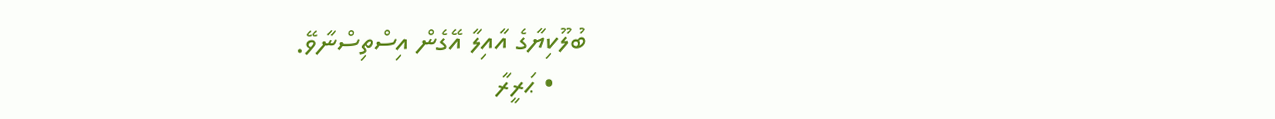ބުލޫކިޔާގެ އާއިލާ އޭގެން އިސްތިސްނާވޭ.
    • ޙަރީރާ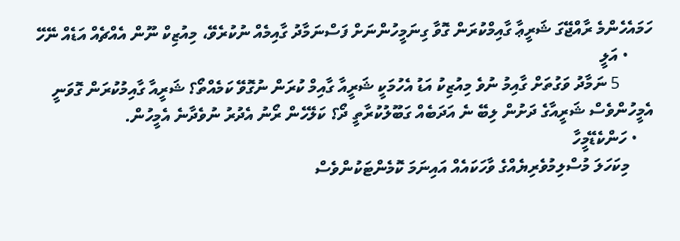ހަމައެހެންމެ ރާއްޖޭގަ ޝަރީޢާ ގާއިމްކުރަން ގޮވާ ގިނަމީހުންނަށް ފަސްނަމާދު ގާއިމެއް ނުކުރެވޭ، މިއުޒިކް ނޫން އެއްޗެއް އަޑެއް ނޭހޭ
      • އަލީ
        5 ނަމާދު ވަގުތަށް ގާއިމު ނުވެ މިއުޒިކު އަޑު އެހުމަކީ ޝަރީއާ ގާއިމް ކުރަން ނުގޮވޭ ކަމެއްތޯ؟ ޝަރީއާ ގާއިމުކުރަން ގޮވަނީ އެމީހުންވެސް ޝަރީއާގެ ދަށުން ލިބޭ ނެ އަދަބެއް ގަބޫލުކުރާތީ ދޯ؟ ކަލޭހެން ރޯނު އެދުރު ނުވެދާނެ އެމީހުން.
    • ހަންކެޑޭމީހާ
      މިކަހަލަ މުސްލިމުވެރިޔެއްގެ ވާހަކައެއް އައިނަމަ ކޮމެންޓަކުންވެސް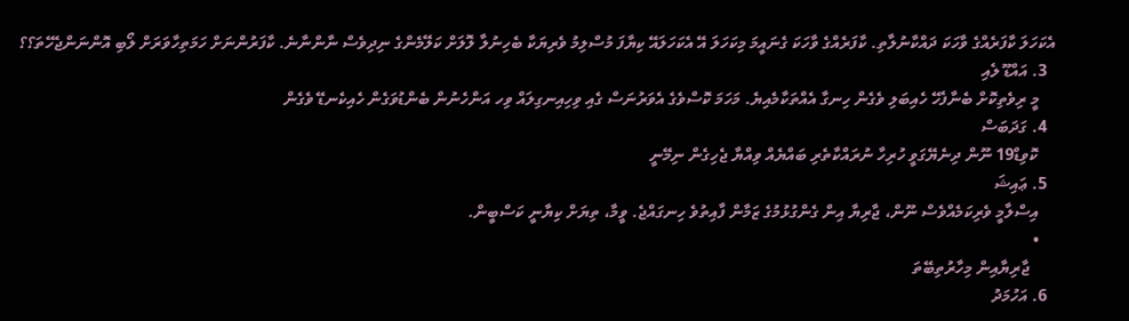އެކަހަލަ ކާފަރެއްގެ ވާހަކަ ދައްކާނުލާތި. ކާފަރެއްގެ ވާހަކަ ގެނައީމަ މިކަހަލަ އޭ އެކަހަލައޭ ކިޔާފަ މުސްލިމު ވެރިޔަކާ ބެހިނުލާ ލޮލަށް ކަލޭމެންގެ ނިދިވެސް ނާންނާނެ. ކާފަރުންނަށް ހަމަތިހާވަރަށް ލޯބި އޮންނަންޖެހޭތަ؟؟
  3. އައްޑޫ ލެއި
    މީ ރިވެތިކޮށް ބެނާފެހޭ ހެއިބަލި ވެގެން ހިނގާ އެއްތަކާމެއިޔެ. މަހަމަ ކޮސްވެގެ އެވަރުނަސް ގެއި ވިހިއިނގިލައް ވިހ އަންހެނުން ބެންޑުވަގެން ހެއިކެނޑޭ ވެގެން
  4. ގަދަބަސް
    ކޮވިޑް19 ނޫން ދިނެޔޭގަވީ ހުރިހާ ނުރައްކާތެރި ބައްޔެއް ވިއްޔާ ޖެހިގެން ނިމޭނީ
  5. ޢައިޝަ
    އިސްލާމީ ވެރިކަމެއްވެސް ނޫން، ޖާރިޔާ އިން ގެންގުޅުމުގެ ޒަމާން ފާއިތުވެ ހިނގައްޖެ. ވީމާ، ތިޔަށް ކިޔާނީ ކަސްބީން.
    •
      ޖާރިޔާއިން މިހާރުތިބޭތަ
  6. އަހުމަދު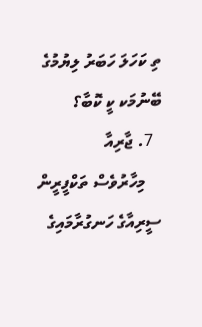ތި ކަހަލަ ހަބަރު ލިޔުމުގެ ބޭނުމަކ ކީ ކޮބާ؟
  7. ޖާރިއާ
    މިހާރުވެސް ތަކްފީރީން ސީރިއާގެ ހަނގުރާމައިގެ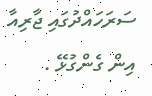ސަރަހައްދުގައި ޖާރިއާ އިން ގެންގުޅޭ .